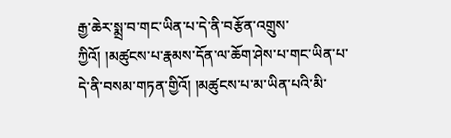རྒྱ་ཆེར་སྨྲ་བ་གང་ཡིན་པ་དེ་ནི་བརྩོན་འགྲུས་ཀྱིའོ། །མཚུངས་པ་རྣམས་དོན་ལ་ཆོག་ཤེས་པ་གང་ཡིན་པ་དེ་ནི་བསམ་གཏན་གྱིའོ། །མཚུངས་པ་མ་ཡིན་པའི་མི་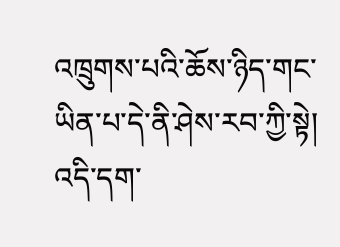འཁྲུགས་པའི་ཆོས་ཉིད་གང་ཡིན་པ་དེ་ནི་ཤེས་རབ་ཀྱི་སྟེ། འདི་དག་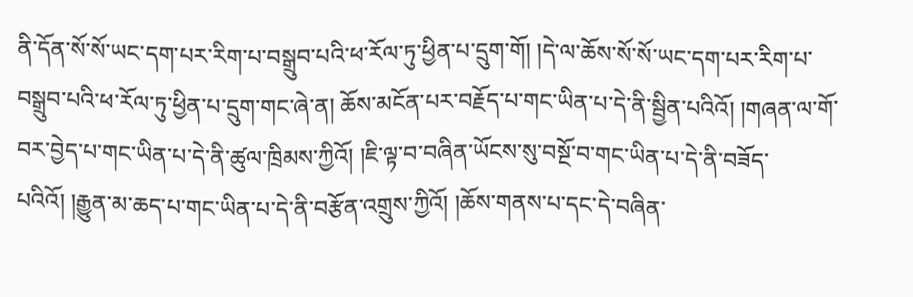ནི་དོན་སོ་སོ་ཡང་དག་པར་རིག་པ་བསྒྲུབ་པའི་ཕ་རོལ་ཏུ་ཕྱིན་པ་དྲུག་གོ། །དེ་ལ་ཆོས་སོ་སོ་ཡང་དག་པར་རིག་པ་བསྒྲུབ་པའི་ཕ་རོལ་ཏུ་ཕྱིན་པ་དྲུག་གང་ཞེ་ན། ཆོས་མངོན་པར་བརྗོད་པ་གང་ཡིན་པ་དེ་ནི་སྦྱིན་པའིའོ། །གཞན་ལ་གོ་བར་བྱེད་པ་གང་ཡིན་པ་དེ་ནི་ཚུལ་ཁྲིམས་ཀྱིའོ། །ཇི་ལྟ་བ་བཞིན་ཡོངས་སུ་བསྔོ་བ་གང་ཡིན་པ་དེ་ནི་བཟོད་པའིའོ། །རྒྱུན་མ་ཆད་པ་གང་ཡིན་པ་དེ་ནི་བརྩོན་འགྲུས་ཀྱིའོ། །ཆོས་གནས་པ་དང་དེ་བཞིན་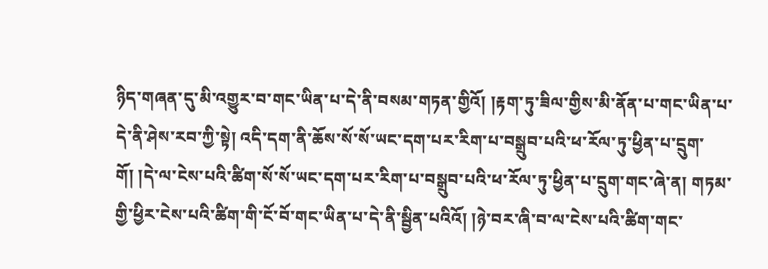ཉིད་གཞན་དུ་མི་འགྱུར་བ་གང་ཡིན་པ་དེ་ནི་བསམ་གཏན་གྱིའོ། །རྟག་ཏུ་ཟིལ་གྱིས་མི་ནོན་པ་གང་ཡིན་པ་དེ་ནི་ཤེས་རབ་ཀྱི་སྟེ། འདི་དག་ནི་ཆོས་སོ་སོ་ཡང་དག་པར་རིག་པ་བསྒྲུབ་པའི་ཕ་རོལ་ཏུ་ཕྱིན་པ་དྲུག་གོ། །དེ་ལ་ངེས་པའི་ཚིག་སོ་སོ་ཡང་དག་པར་རིག་པ་བསྒྲུབ་པའི་ཕ་རོལ་ཏུ་ཕྱིན་པ་དྲུག་གང་ཞེ་ན། གཏམ་གྱི་ཕྱིར་ངེས་པའི་ཚིག་གི་ངོ་བོ་གང་ཡིན་པ་དེ་ནི་སྦྱིན་པའིའོ། །ཉེ་བར་ཞི་བ་ལ་ངེས་པའི་ཚིག་གང་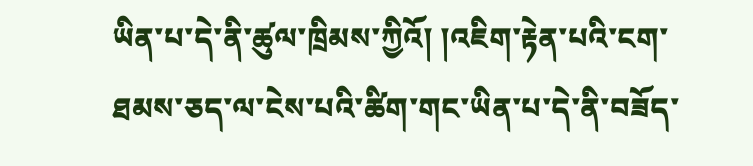ཡིན་པ་དེ་ནི་ཚུལ་ཁྲིམས་ཀྱིའོ། །འཇིག་རྟེན་པའི་ངག་ཐམས་ཅད་ལ་ངེས་པའི་ཚིག་གང་ཡིན་པ་དེ་ནི་བཟོད་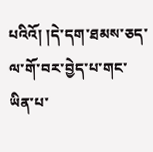པའིའོ། །དེ་དག་ཐམས་ཅད་ལ་གོ་བར་བྱེད་པ་གང་ཡིན་པ་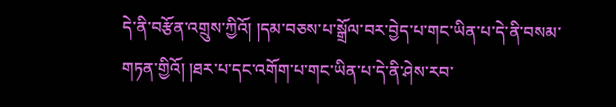དེ་ནི་བརྩོན་འགྲུས་ཀྱིའོ། །དམ་བཅས་པ་སྒྲོལ་བར་བྱེད་པ་གང་ཡིན་པ་དེ་ནི་བསམ་གཏན་གྱིའོ། །ཐར་པ་དང་འགོག་པ་གང་ཡིན་པ་དེ་ནི་ཤེས་རབ་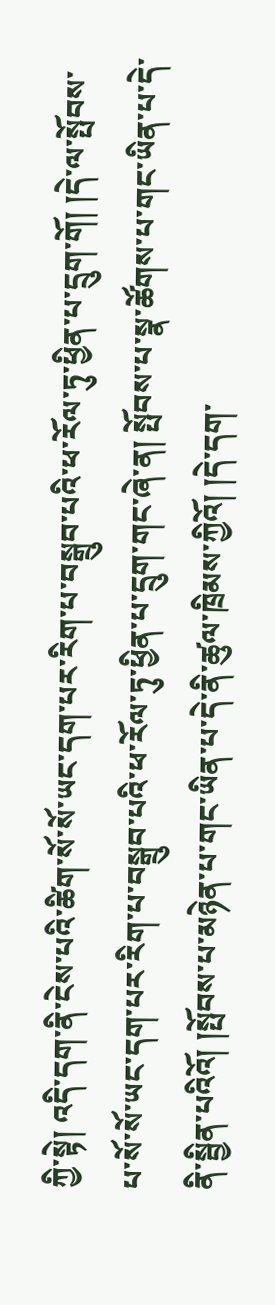ཀྱི་སྟེ། འདི་དག་ནི་ངེས་པའི་ཚིག་སོ་སོ་ཡང་དག་པར་རིག་པ་བསྒྲུབ་པའི་ཕ་རོལ་ཏུ་ཕྱིན་པ་དྲུག་གོ། །དེ་ལ་སྤོབས་པ་སོ་སོ་ཡང་དག་པར་རིག་པ་བསྒྲུབ་པའི་ཕ་རོལ་ཏུ་ཕྱིན་པ་དྲུག་གང་ཞེ་ན། སྤོབས་པ་སྣ་ཚོགས་པ་གང་ཡིན་པ་དེ་ནི་སྦྱིན་པའིའོ། །སྤོབས་པ་མཉེན་པ་གང་ཡིན་པ་དེ་ནི་ཚུལ་ཁྲིམས་ཀྱིའོ། །དེ་དག་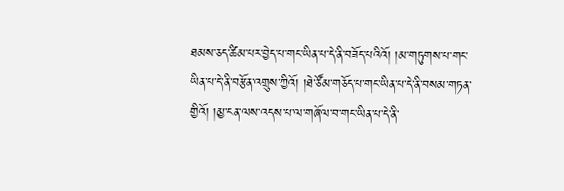ཐམས་ཅད་ཚིམ་པར་བྱེད་པ་གང་ཡིན་པ་དེ་ནི་བཟོད་པའིའོ། །མ་གཏུགས་པ་གང་ཡིན་པ་དེ་ནི་བརྩོན་འགྲུས་ཀྱིའོ། །ཐེ་ཙོམ་གཅོད་པ་གང་ཡིན་པ་དེ་ནི་བསམ་གཏན་གྱིའོ། །མྱ་ངན་ལས་འདས་པ་ལ་གཞོལ་བ་གང་ཡིན་པ་དེ་ནི་